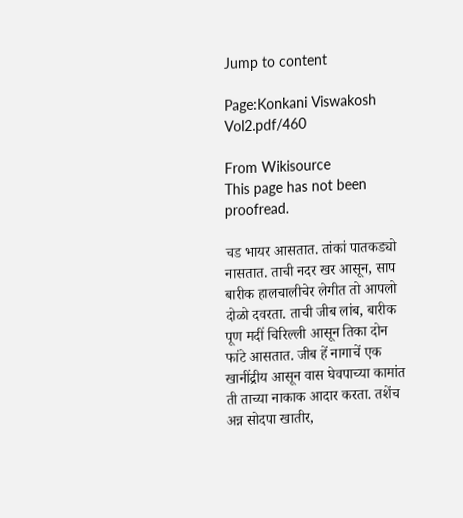Jump to content

Page:Konkani Viswakosh Vol2.pdf/460

From Wikisource
This page has not been proofread.

चड भायर आसतात. तांकां पातकड्यो नासतात. ताची नदर खर आसून, साप बारीक हालचालीचेर लेगीत तो आपलो दोळो दवरता. ताची जीब लांब, बारीक पूण मदीं चिरिल्ली आसून तिका दोन फांटे आसतात. जीब हें नागाचें एक खानींद्रीय आसून वास घेवपाच्या कामांत ती ताच्या नाकाक आदार करता. तशेंच अन्न सोदपा खातीर,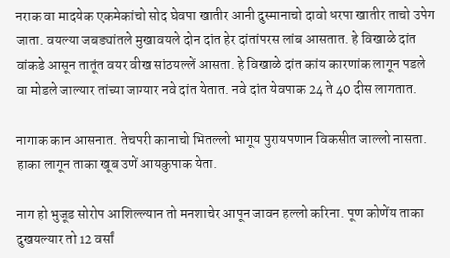नराक वा मादयेक एकमेकांचो सोद घेवपा खातीर आनी दुस्मानाचो दावो धरपा खातीर ताचो उपेग जाता. वयल्या जबड्यांतले मुखावयले दोन दांत हेर दांतांपरस लांब आसतात. हे विखाळे दांत वांकडे आसून तातूंत वयर वीख सांठयल्लें आसता. हे विखाळे दांत कांय कारणांक लागून पडले वा मोडले जाल्यार तांच्या जाग्यार नवे दांत येतात. नवे दांत येवपाक 24 ते 40 दीस लागतात.

नागाक कान आसनात. तेचपरी कानाचो भितल्लो भागूय पुरायपणान विकसीत जाल्लो नासता. हाका लागून ताका खूब उणें आयकुपाक येता.

नाग हो भुजूड सोरोप आशिल्ल्यान तो मनशाचेर आपून जावन हल्लो करिना. पूण कोणेंय ताका दुखयल्यार तो 12 वर्सां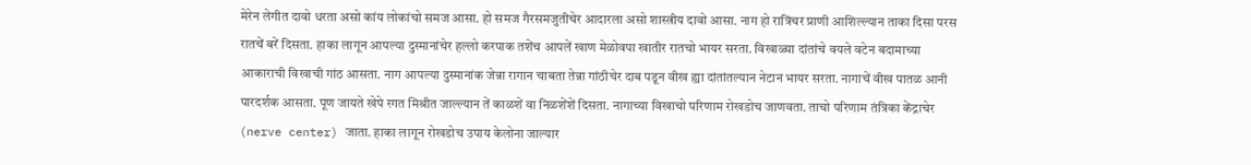मेरेन लेगीत दावो धरता असो कांय लोकांचो समज आसा. हो समज गैरसमजुतीचेर आदारला असो शास्त्रीय दावो आसा. नाग हो रात्रिंचर प्राणी आशिल्ल्यान ताका दिसा परस रातचें बरें दिसता. हाका लागून आपल्या दुस्मानांचेर हल्लो करपाक तशेंच आपलें खाण मेळोवपा खातीर रातचो भायर सरता. विखाळ्या दांतांचे वयले वटेन बदामाच्या आकाराची विखाची गांठ आसता. नाग आपल्या दुस्मानांक जेन्ना रागान चाबता तेन्ना गांठीचेर दाब पडून वीख ह्या दांतांतल्यान नेटान भायर सरता. नागाचें वीख पातळ आनी पारदर्शक आसता. पूण जायते खेपे रगत मिश्रीत जाल्ल्यान तें काळशें वा निळशेंशें दिसता. नागाच्या विखाचो परिणाम रोखडोच जाणवता. ताचो परिणाम तंत्रिका केंद्राचेर (nerve center) जाता. हाका लागून रोखडोच उपाय केलोना जाल्यार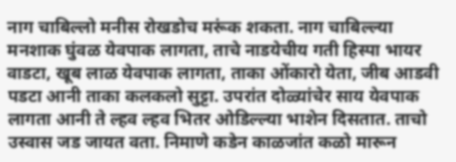नाग चाबिल्लो मनीस रोखडोच मरूंक शकता. नाग चाबिल्ल्या मनशाक घुंवळ येवपाक लागता, ताचे नाडयेचीय गती हिस्पा भायर वाडटा, खूब लाळ येवपाक लागता, ताका ओंकारो येता, जीब आडवी पडटा आनी ताका कलकलो सुट्टा. उपरांत दोळ्यांचेर साय येवपाक लागता आनी ते ल्हव ल्हव भितर ओडिल्ल्या भाशेन दिसतात. ताचो उस्वास जड जायत वता. निमाणे कडेन काळजांत कळो मारून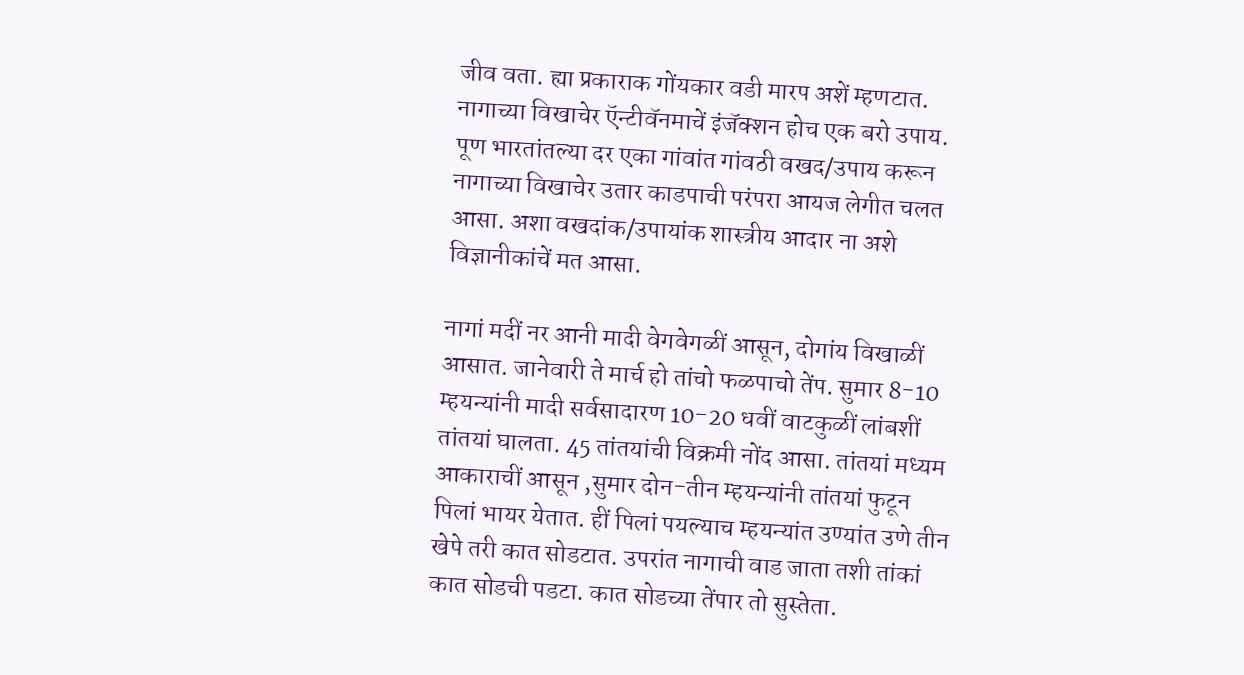जीव वता. ह्या प्रकाराक गोंयकार वडी मारप अशें म्हणटात. नागाच्या विखाचेर ऍन्टीवॅनमाचें इंजॅक्शन होच एक बरो उपाय. पूण भारतांतल्या दर एका गांवांत गांवठी वखद/उपाय करून नागाच्या विखाचेर उतार काडपाची परंपरा आयज लेगीत चलत आसा. अशा वखदांक/उपायांक शास्त्रीय आदार ना अशे विज्ञानीकांचें मत आसा.

नागां मदीं नर आनी मादी वेगवेगळीं आसून, दोगांय विखाळीं आसात. जानेवारी ते मार्च हो तांचो फळपाचो तेंप. सुमार 8-10 म्हयन्यांनी मादी सर्वसादारण 10-20 धवीं वाटकुळीं लांबशीं तांतयां घालता. 45 तांतयांची विक्रमी नोंद आसा. तांतयां मध्यम आकाराचीं आसून ,सुमार दोन-तीन म्हयन्यांनी तांतयां फुटून पिलां भायर येतात. हीं पिलां पयल्याच म्हयन्यांत उण्यांत उणे तीन खेपे तरी कात सोडटात. उपरांत नागाची वाड जाता तशी तांकां कात सोडची पडटा. कात सोडच्या तेंपार तो सुस्तेता.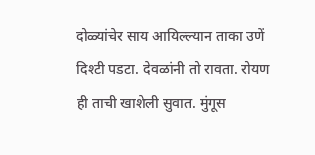दोळ्यांचेर साय आयिल्ल्यान ताका उणें दिश्टी पडटा. देवळांनी तो रावता. रोयण ही ताची खाशेली सुवात. मुंगूस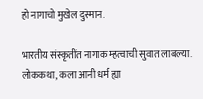हो नागाचो मुखेल दुस्मान.

भारतीय संस्कृतींत नागाक म्हत्वाची सुवात लाबल्या. लोककथा, कला आनी धर्म ह्या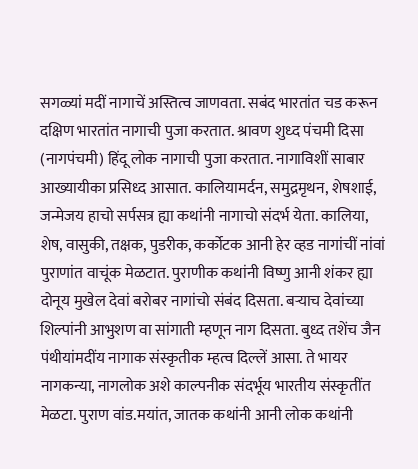सगळ्यां मदीं नागाचें अस्तित्व जाणवता. सबंद भारतांत चड करून दक्षिण भारतांत नागाची पुजा करतात. श्रावण शुध्द पंचमी दिसा (नागपंचमी) हिंदू लोक नागाची पुजा करतात. नागाविशीं साबार आख्यायीका प्रसिध्द आसात. कालियामर्दन, समुद्रमृथन, शेषशाई, जन्मेजय हाचो सर्पसत्र ह्या कथांनी नागाचो संदर्भ येता. कालिया, शेष, वासुकी, तक्षक, पुडरीक, कर्कोटक आनी हेर व्हड नागांचीं नांवां पुराणांत वाचूंक मेळटात. पुराणीक कथांनी विष्णु आनी शंकर ह्या दोनूय मुखेल देवां बरोबर नागांचो संबंद दिसता. बऱ्याच देवांच्या शिल्पांनी आभुशण वा सांगाती म्हणून नाग दिसता. बुध्द तशेंच जैन पंथीयांमदींय नागाक संस्कृतीक म्हत्व दिल्लें आसा. ते भायर नागकन्या, नागलोक अशे काल्पनीक संदर्भूय भारतीय संस्कृतींत मेळटा. पुराण वांड.मयांत, जातक कथांनी आनी लोक कथांनी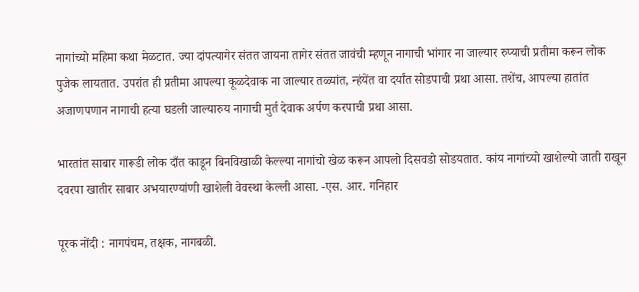नागांच्यो महिमा कथा मेळटात. ज्या दांपत्यागेर संतत जायना तागेर संतत जावंची म्हणून नागाची भांगार ना जाल्यार रुप्याची प्रतीमा करून लोक पुजेक लायतात. उपरांत ही प्रतीमा आपल्या कूळदेवाक ना जाल्यार तळ्यांत, न्हंयेंत वा दर्यांत सोडपाची प्रथा आसा. तशेंच, आपल्या हातांत अजाणपणान नागाची हत्या घडली जाल्यारुय नागाची मुर्त देवाक अर्पण करपाची प्रथा आसा.

भारतांत साबार गारूडी लोक दाँत काडून बिनविखाळी केल्ल्या नागांचो खेळ करून आपलो दिसवडो सोडयतात. कांय नागांच्यो खाशेल्यो जाती राखून दवरपा खातीर साबार अभयारण्यांणी खाशेली वेवस्था केल्ली आसा. -एस. आर. गनिहार

पूरक नोंदी : नागपंचम, तक्षक, नागबळी.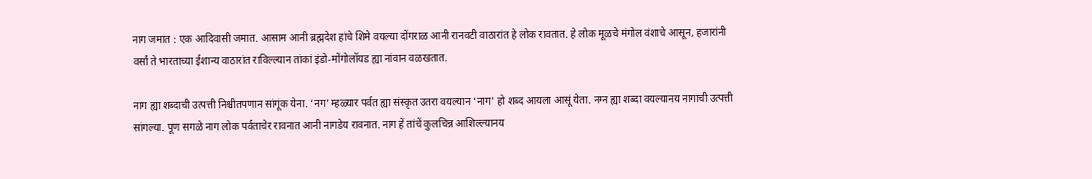नाग जमात : एक आदिवासी जमात. आसाम आनी ब्रह्मदेश हांचे शिमे वयल्या दोंगराळ आनी रानवटी वाठारांत हे लोक रावतात. हे लोक मूळचे मंगोल वंशाचे आसून, हजारांनी वर्सां ते भारताच्या ईशान्य वाठारांत राविल्ल्यान तांकां इंडो-मोंगोलॉयड ह्या नांवान वळखतात.

नाग ह्या शब्दाची उत्पत्ती निश्चीतपणान सांगूंक येना. ‘नग’ म्हळ्यार पर्वत ह्या संस्कृत उतरा वयल्यान ‘नाग’ हो शब्द आयला आसूं येता. नग्न ह्या शब्दा वयल्यानय नागाची उत्पत्ती सांगल्या. पूण सगळे नाग लोक पर्वताचेर रावनात आनी नागडेय रावनात. नाग हें तांचें कुलचिन्न आशिल्ल्यानय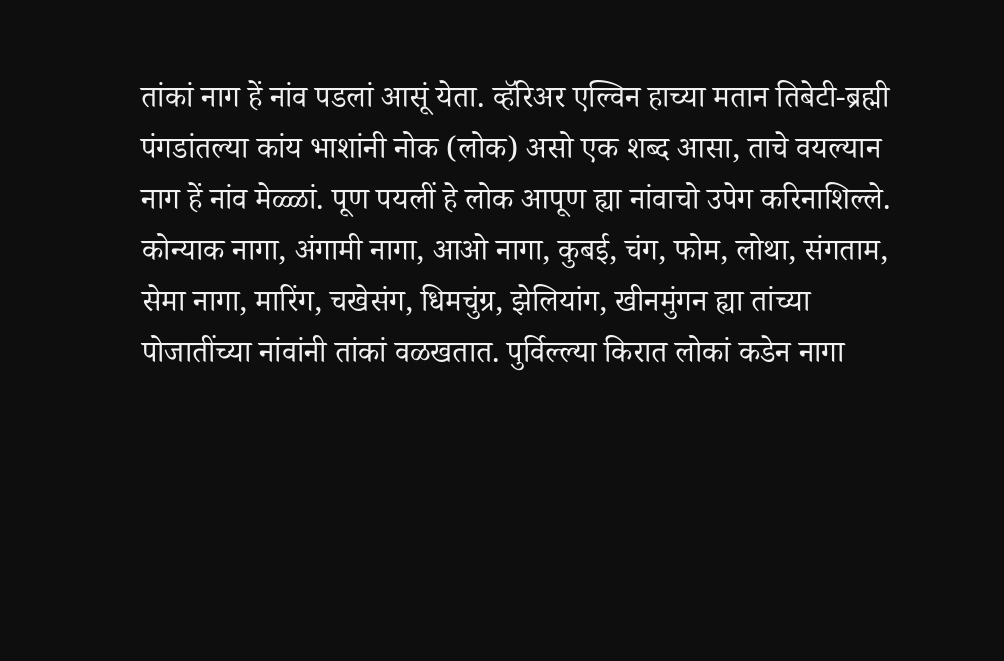तांकां नाग हें नांव पडलां आसूं येता. व्हॅरिअर एल्विन हाच्या मतान तिबेटी-ब्रह्मी पंगडांतल्या कांय भाशांनी नोक (लोक) असो एक शब्द आसा, ताचे वयल्यान नाग हें नांव मेळ्ळां. पूण पयलीं हे लोक आपूण ह्या नांवाचो उपेग करिनाशिल्ले. कोन्याक नागा, अंगामी नागा, आओ नागा, कुबई, चंग, फोम, लोथा, संगताम, सेमा नागा, मारिंग, चखेसंग, धिमचुंग्र, झेलियांग, खीनमुंगन ह्या तांच्या पोजातींच्या नांवांनी तांकां वळखतात. पुर्विल्ल्या किरात लोकां कडेन नागा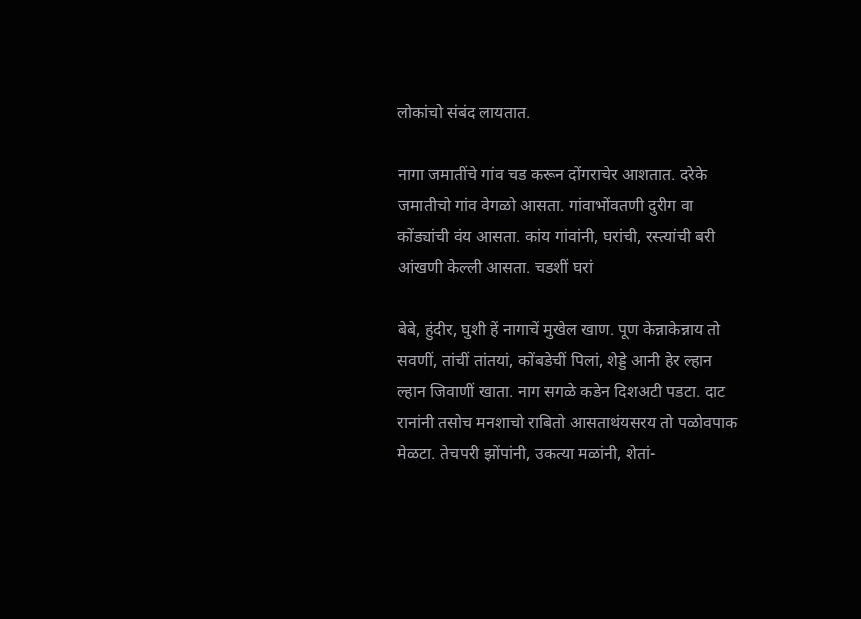लोकांचो संबंद लायतात.

नागा जमातींचे गांव चड करून दोंगराचेर आशतात. दरेके जमातीचो गांव वेगळो आसता. गांवाभोंवतणी दुरीग वा कोंड्यांची वंय आसता. कांय गांवांनी, घरांची, रस्त्यांची बरी आंखणी केल्ली आसता. चडशीं घरां

बेबे, हुंदीर, घुशी हें नागाचें मुखेल खाण. पूण केन्नाकेन्नाय तो सवणीं, तांचीं तांतयां, कोंबडेचीं पिलां, शेड्डे आनी हेर ल्हान ल्हान जिवाणीं खाता. नाग सगळे कडेन दिशअटी पडटा. दाट रानांनी तसोच मनशाचो राबितो आसताथंयसरय तो पळोवपाक मेळटा. तेचपरी झोंपांनी, उकत्या मळांनी, शेतां-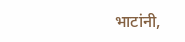भाटांनी,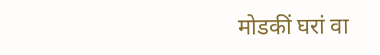मोडकीं घरां वा